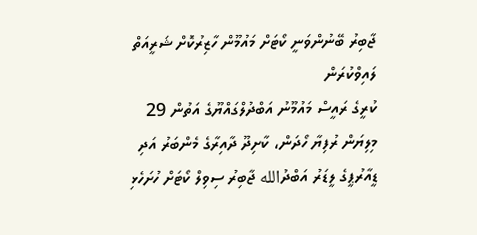ޖާބިރު ބޭނުންވަނީ ކޯޓަށް މައުމޫން ހާޒިރުކޮށް ޝަރީއަތް ލައިވްކުރަން
ކުރީގެ ރައީސް މައުމޫނު އަބްދުލްގައްޔޫގެ އަތުން 29 މިލިޔަން ރުފިޔާ ހޯދަން، ކާށިދޫ ދާއިރާގެ މެންބަރު އަދި ޑީއާރުޕީގެ ލީޑަރު އަބްދުالله ޖާބިރު ސިވިލް ކޯޓަށް ހުށަހެޅި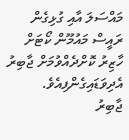މައްސަލަ އާއި ގުޅިގެން ރައީސް މައުމޫން ކޯޓަށް ހާޒިރު ކޮށްދެއްވުމަށް ޖާބިރު އެދިވަޑައިގެންފިއެވެ.
ޖާބިރު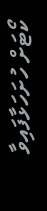ކޯޓަށް ހުށަހަޅާފައިވާ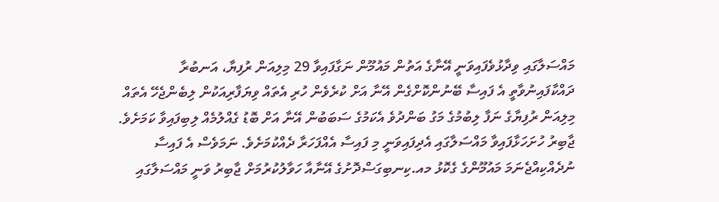މައްސަލާގައި ވިދާޅުވެފައިވަނީ އޭނާގެ އަތުން މައުމޫން ނަގާފައިވާ 29 މިލިއަން ރުފިޔާ، އަނބުރާ ދައްކާފައިނުވާތީ އެ ފައިސާ ބޭނުންކޮށްގެން އޭނާ އަށް ކުރެވެން ހުރި އެތައް ވިޔަފާރިއަކުން ލިބެންޖެހޭ އެތައް މިލިއަން ރުފިޔާގެ ނަފާ ލިބުމުގެ މަގު ބަންދުވެ އެކަމުގެ ސަބަބުން އޭނާ އަށް ބޮޑު ގެއްލުމެއް ލިބިފައިވާ ކަމަށެވެ.
ޖާބިރު ހުށަހަޅާފައިވާ މައްސަލާގައި އެދިފައިވަނީ މި ފައިސާ އެއްފަހަރާ ދެއްކުމަށެވެ. ނަމަވެސް އެ ފައިސާ ނުދެއްކިއްޖެނަމަ މައުމޫންގެ ގެކޮޅު މއ.ކިނބިގަސްދޮށުގެ އޭނާއާ ހަވާލުކުރުމަށް ޖާބިރު ވަނީ މައްސަލާގައި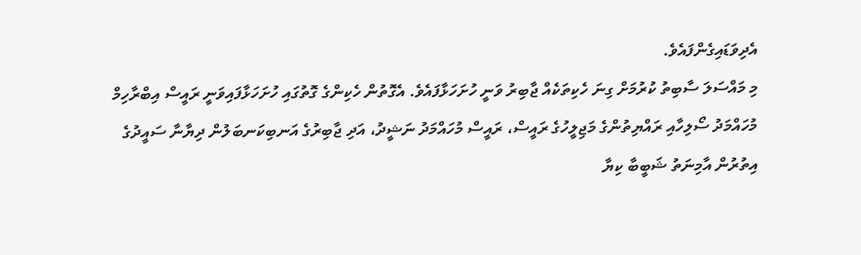އެދިވަޑައިގެންފައެވެ.
މި މައްސަލަ ސާބިތު ކުރުމަށް ގިނަ ހެކިތަކެއް ޖާބިރު ވަނީ ހުށަހަޅާފައެވެ. އެގޮތުން ހެކިންގެ ގޮތުގައި ހުށަހަޅާފައިވަނީ ރައީސް އިބްރާހިމް މުހައްމަދު ސޯލިހާއި ރައްޔިތުންގެ މަޖިލީހުގެ ރައީސް، ރައީސް މުހައްމަދު ނަޝީދު، އަދި ޖާބިރުގެ އަނބިކަނބަލުން ދިޔާނާ ސައީދުގެ އިތުރުން އާމިނަތު ޝަބީބާ ކިޔާ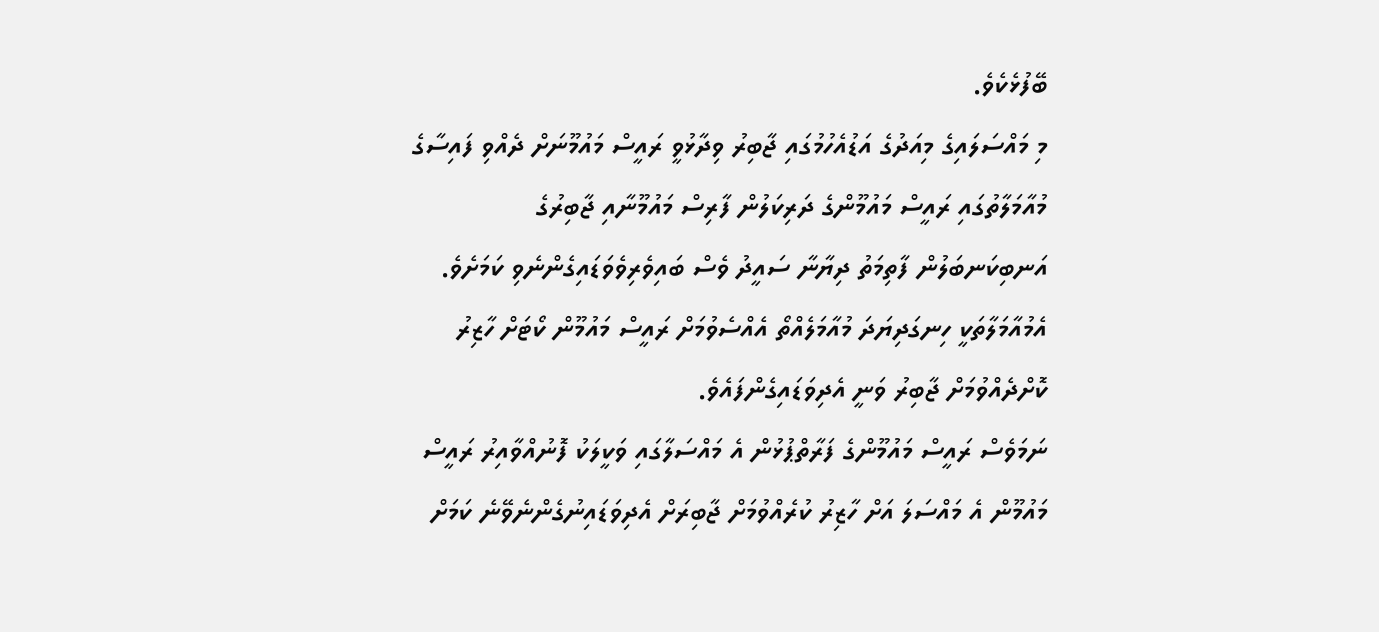ބޭފުޅެކެވެ.
މި މައްސަލައިގެ މިއަދުގެ އަޑުއެހުމުގައި ޖާބިރު ވިދާޅުވީ ރައީސް މައުމޫނަށް ދެއްވި ފައިސާގެ މުއާމަލާތުގައި ރައީސް މައުމޫންގެ ދަރިކަލުން ފާރިސް މައުމޫނާއި ޖާބިރުގެ އަނބިކަނބަލުން ފާތިމަތު ދިޔާނާ ސައީދު ވެސް ބައިވެރިވެވަޑައިގެންނެވި ކަމަށެވެ. އެމުއާމަލާތަކީ ހިނގަދިޔަދަ މުއާމަލެއްތޯ އެއްސެވުމަށް ރައީސް މައުމޫން ކޯޓަށް ހާޒިރު ކޮށްދެއްވުމަށް ޖާބިރު ވަނީ އެދިވަޑައިގެންފައެވެ.
ނަމަވެސް ރައީސް މައުމޫންގެ ފަރާތްޕުޅުން އެ މައްސަލާގައި ވަކީލަކު ފޮނުއްވާއިރު ރައީސް މައުމޫން އެ މައްސަލަ އަށް ހާޒިރު ކުރެއްވުމަށް ޖާބިރަށް އެދިވަޑައިނުގެންނެވޭނެ ކަމަށް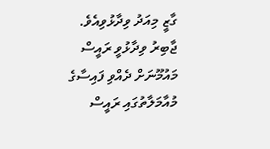ގާޒީ މިއަދު ވިދާޅުވިއެވެ.
ޖާބިރު ވިދާޅުވީ ރައީސް މައުމޫނަށް ދެއްވި ފައިސާގެ މުއާމަލާތުގައި ރައީސް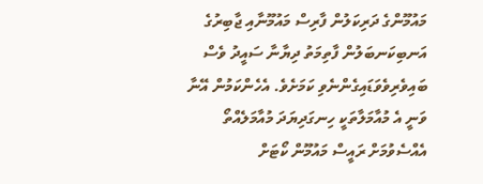މައުމޫންގެ ދަރިކަލުން ފާރިސް މައުމޫނާއި ޖާބިރުގެ އަނބިކަނބަލުން ފާތިމަތު ދިޔާނާ ސައީދު ވެސް ބައިވެރިވެވަޑައިގެންނެވި ކަމަށެވެ. އެހެންކަމުން އޭނާ ވަނީ އެ މުއާމަލާތަކީ ހިނގަދިޔަދަ މުއާމަލެއްތޯ އެއްސެވުމަށް ރައީސް މައުމޫން ކޯޓަށް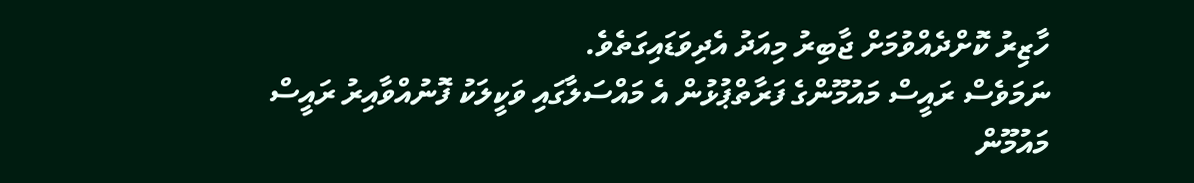ހާޒިރު ކޮށްދެއްވުމަށް ޖާބިރު މިއަދު އެދިވަޑައިގަތެވެ.
ނަމަވެސް ރައީސް މައުމޫންގެ ފަރާތްޕުޅުން އެ މައްސަލާގައި ވަކީލަކު ފޮނުއްވާއިރު ރައީސް މައުމޫން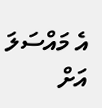އެ މައްސަލަ އަށް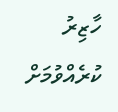ހާޒިރު ކުރެއްވުމަށް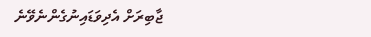ޖާބިރަށް އެދިވަޑައިނުގެންނެވޭނެ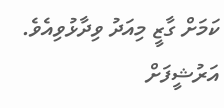ކަމަށް ގާޒީ މިއަދު ވިދާޅުވިއެވެ.
އަރުޝީފަށް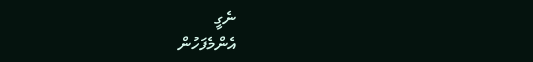ނެގީ
އެންމެފަހުން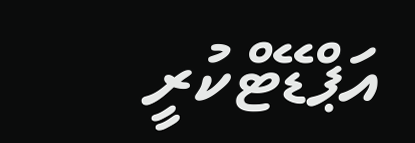އަޕްޑޭޓްކުރީ